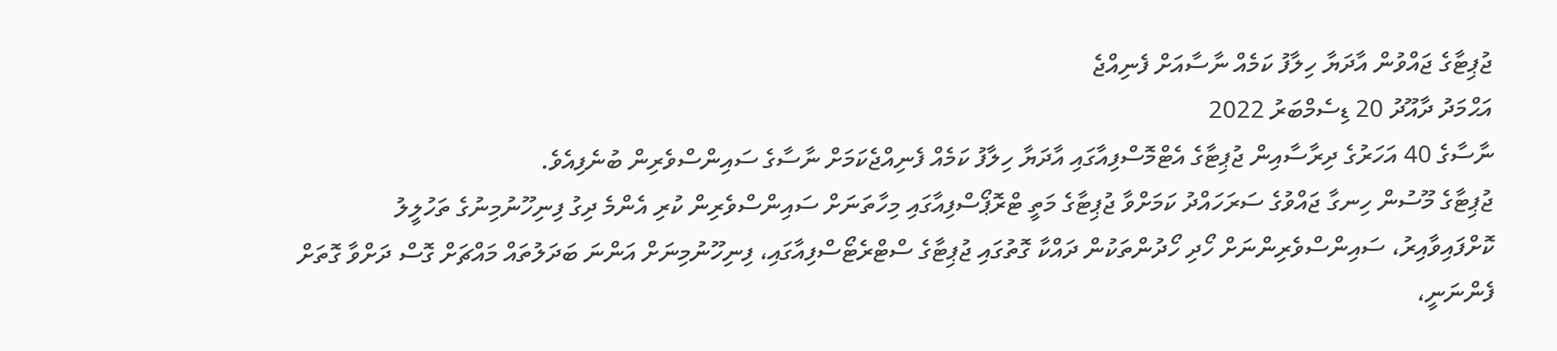ޖުޕިޓާގެ ޖައްވުން އާދަޔާ ހިލާފު ކަމެއް ނާސާއަށް ފެނިއްޖެ
އަޙްމަދު ދާއޫދު 20 ޑިސެމްބަރު 2022
ނާސާގެ 40 އަހަރުގެ ދިރާސާއިން ޖުޕިޓާގެ އެޓްމޮސްފިއާގައި އާދަޔާ ހިލާފު ކަމެއް ފެނިއްޖެކަމަށް ނާސާގެ ސައިންސްވެރިން ބުނެފިއެވެ.
ޖުޕިޓާގެ މޫސުން ހިނގާ ޖައްވުގެ ސަރަހައްދު ކަމަށްވާ ޖުޕިޓާގެ މަތީ ޓްރޮޕޯސްފިއާގައި މިހާތަނަށް ސައިންސްވެރިން ކުރި އެންމެ ދިގު ފިނިހޫނުމިނުގެ ތަހުލީލު ކޮށްފައިވާއިރު، ސައިންސްވެރިންނަށް ހޯދި ހޯދުންތަކުން ދައްކާ ގޮތުގައި ޖުޕިޓާގެ ސްޓްރެޓޯސްފިއާގައި، ފިނިހޫނުމިނަށް އަންނަ ބަދަލުތައް މައްޗަށް ގޮސް ދަށްވާ ގޮތަށް ފެންނަނީ،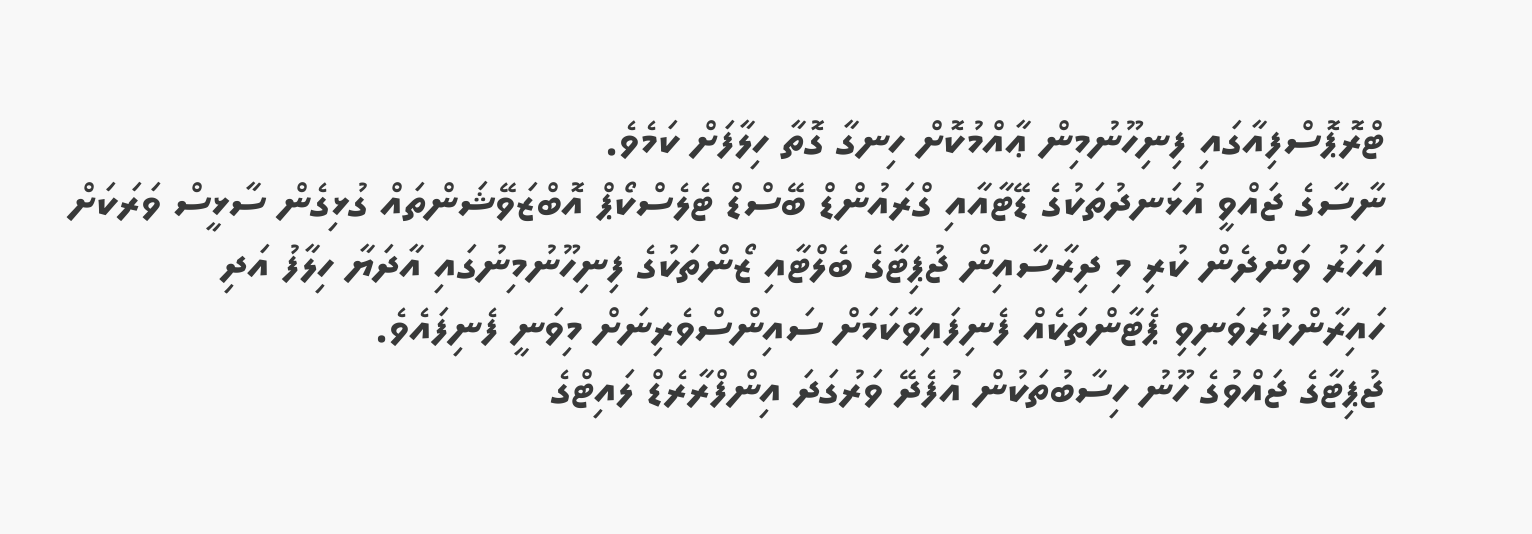ޓްރޮޕޮސްފިއާގައި ފިނިހޫނުމިން ޢާއްމުކޮށް ހިނގާ ގޮތާ ހިލާފަށް ކަމެވެ.
ނާސާގެ ޖައްވީ އުޅަނދުތަކުގެ ޑޭޓާއާއި ގްރައުންޑް ބޭސްޑް ޓެލެސްކޯޕް އޮބްޒަވޭޝަންތައް ގުޅިގެން ސާޅީސް ވަރަކަށް އަހަރު ވަންދެން ކުރި މި ދިރާސާއިން ޖުޕިޓާގެ ބެލްޓާއި ޒޯންތަކުގެ ފިނިހޫނުމިނުގައި އާދަޔާ ހިލާފު އަދި ހައިރާންކުރުވަނިވި ޕެޓާންތަކެއް ފެނިފައިވާކަމަށް ސައިންސްވެރިނަށް މިވަނީ ފެނިފައެވެ.
ޖުޕިޓާގެ ޖައްވުގެ ހޫނު ހިސާބުތަކުން އުފެދޭ ވަރުގަދަ އިންފްރާރެޑް ލައިޓްގެ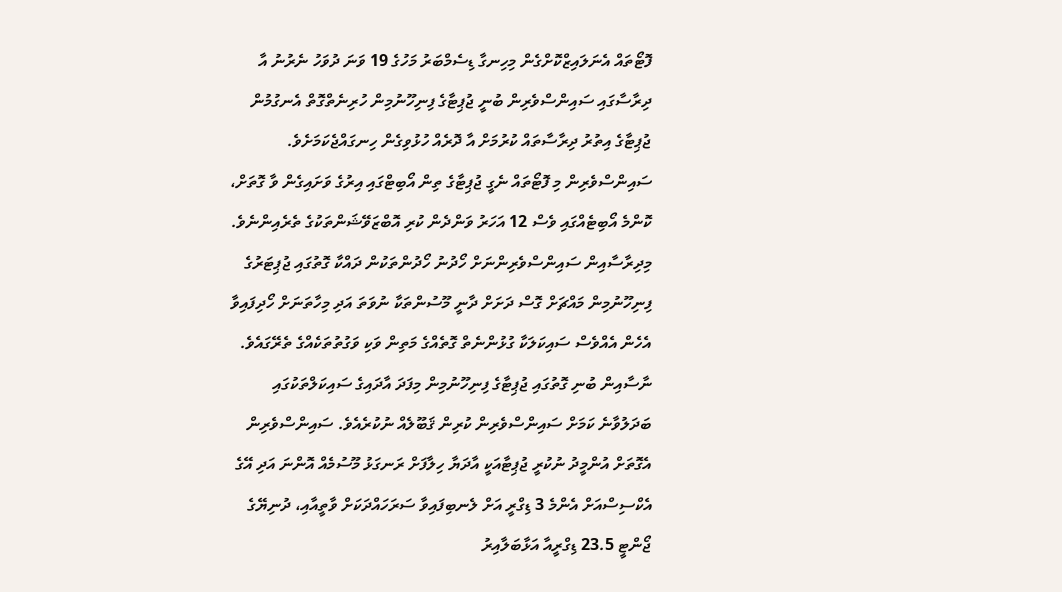ފޮޓޯތައް އެނަލައިޒްކޮށްގެން މިހިނގާ ޑިސެމްބަރު މަހުގެ 19 ވަނަ ދުވަހު ނެރުނު އާ ދިރާސާގައި ސައިންސްވެރިން ބުނީ ޖުޕިޓާގެ ފިނިހޫނުމިން ހުރިނެތްގޮތް އެނގުމުން ޖުޕިޓާގެ އިތުރު ދިރާސާތައް ކުރުމަށް އާ ދޮރެއް ހުޅުވިގެން ހިނގައްޖެކަމަށެވެ.
ސައިންސްވެރިން މި ފޮޓޯތައް ނެގީ ޖުޕިޓާގެ ތިން އޯބިޓްގައި އިރުގެ ވަށައިގެން ވާ ގޮތަށް، ކޮންމެ އޯބިޓެއްގައި ވެސް 12 އަހަރު ވަންދެން ކުރި އޮބްޒަވޭޝަންތަކުގެ ތެރެއިންނެވެ.
މިދިރާސާއިން ސައިންސްވެރިންނަށް ހޯދުނު ހޯދުންތަކުން ދައްކާ ގޮތުގައި ޖުޕިޓަރުގެ ފިނިހޫނުމިން މައްޗަށް ގޮސް ދަށަށް ދާނީ މޫސުންތަކާ ނުވަތަ އަދި މިހާތަނަށް ހޯދިފައިވާ އެހެން އެއްވެސް ސައިކަލަކާ ގުޅުންނެތް ގޮތެއްގެ މަތިން ވަކި ވަގުތުތަކެއްގެ ތެރޭގައެވެ.
ނާސާއިން ބުނި ގޮތުގައި ޖުޕިޓާގެ ފިނިހޫނުމިން މިފަދަ އާދައިގެ ސައިކަލްތަކުގައި ބަދަލުވާނެ ކަމަށް ސައިންސްވެރިން ކުރިން ޤަބޫލެއް ނުކުރެއެވެ. ސައިންސްވެރިން އެގޮތަށް އުންމީދު ނުކުރީ ޖުޕިޓާއަކީ އާދަޔާ ހިލާފަށް ރަނގަޅު މޫސުމެއް އޮންނަ އަދި އޭގެ އެކްސިސްއަށް އެންމެ 3 ޑިގްރީ އަށް ލެނބިފައިވާ ސަރަހައްދަކަށް ވާތީއާއި، ދުނިޔޭގެ ޖޯންޓީ 23.5 ޑިގްރީއާ އަޅާބަލާއިރު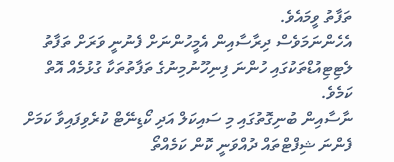ތަފާތު ވީމައެވެ.
އެހެންނަމަވެސް ދިރާސާއިން އެމީހުންނަށް ފެނުނީ ވަރަށް ތަފާތު ލެޓިޓިއުޑްތަކުގައި ހުންނަ ފިނިހޫނުމިނުގެ ތަފާތުތަކާ ގުޅުމެއް އޮތް ކަމެވެ.
ނާސާއިން ބުނިގޮތުގައި މި ސައިކަލް އަދި ކޯޑިނޭޓް ކުރެވިފައިވާ ކަމަށް ފެންނަ ޝިފްޓްތައް ދުއްވަނީ ކޮން ކަމެއްތޯ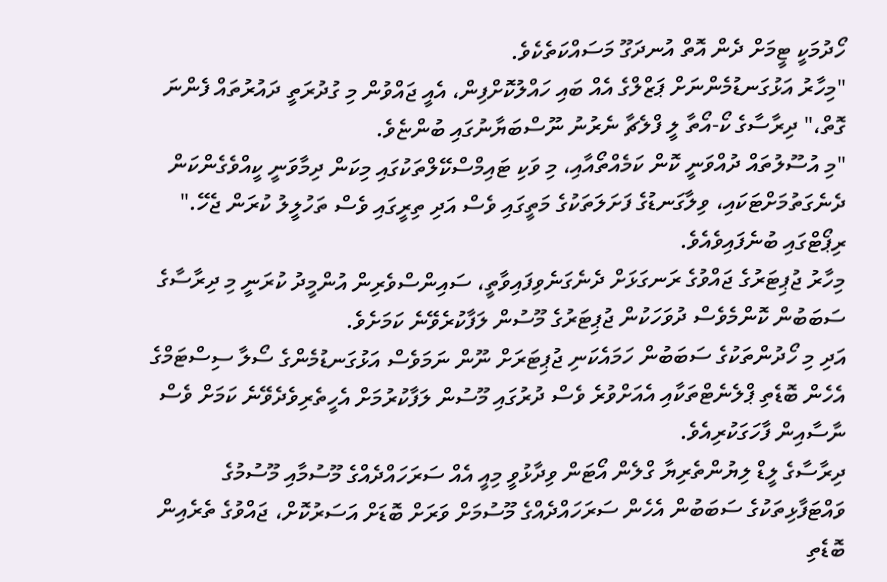ހޯދުމަކީ ޓީމަށް ދެން އޮތް އުނދަގޫ މަސައްކަތެކެވެ.
"މިހާރު އަޅުގަނޑުމެންނަށް ޕަޒްލްގެ އެއް ބައި ހައްލުކޮށްފިން، އެއީ ޖައްވުން މި ގުދުރަތީ ދައުރުތައް ފެންނަ ގޮތް،" ދިރާސާގެ ކޯ-އޯތާ ލީ ފްލެޗާ ނެރުނު ނޫސްބަޔާނުގައި ބުންޏެވެ.
"މި އުސޫލުތައް ދުއްވަނީ ކޮން ކަމެއްތޯއާއި، މި ވަކި ޓައިމްސްކޭލްތަކުގައި މިކަން ދިމާވަނީ ކީއްވެގެންކަން ދެނެގަތުމަށްޓަކައި، ވިލާގަނޑުގެ ފަށަލަތަކުގެ މަތީގައި ވެސް އަދި ތިރީގައި ވެސް ތަހުލީލު ކުރަން ޖެހޭ." ރިޕޯޓްގައި ބުނެފައިވެއެވެ.
މިހާރު ޖުޕިޓަރުގެ ޖައްވުގެ ރަނގަޅަށް ދެނެގަނެވިފައިވާތީ، ސައިންސްވެރިން އުންމީދު ކުރަނީ މި ދިރާސާގެ ސަބަބުން ކޮންމެވެސް ދުވަހަކުން ޖުޕިޓަރުގެ މޫސުން ލަފާކުރެވޭނެ ކަމަށެވެ.
އަދި މި ހޯދުންތަކުގެ ސަބަބުން ހަމައެކަނި ޖުޕިޓަރަށް ނޫން ނަމަވެސް އަޅުގަނޑުމެންގެ ސޯލާ ސިސްޓަމްގެ އެހެން ބޮޑެތި ޕްލެނެޓްތަކާއި އެއަށްވުރެ ވެސް ދުރުގައި މޫސުން ލަފާކުރުމަށް އެހީތެރިވެދެވޭނެ ކަމަށް ވެސް ނާސާއިން ފާހަގަކުރިއެވެ.
ދިރާސާގެ ލީޑް ލިޔުންތެރިޔާ ގްލެން އޯޓަން ވިދާޅުވީ މިއީ އެއް ސަރަހައްދެއްގެ މޫސުމާއި މޫސުމުގެ ވައްޓަފާޅިތަކުގެ ސަބަބުން އެހެން ސަރަހައްދެއްގެ މޫސުމަށް ވަރަށް ބޮޑަށް އަސަރުކޮށް، ޖައްވުގެ ތެރެއިން ބޮޑެތި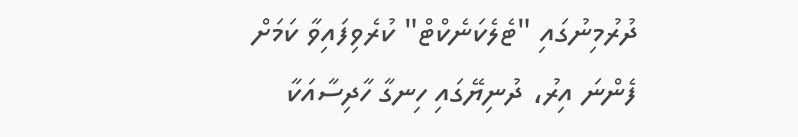ދުރުމިނުގައި "ޓެލެކަނެކްޓް" ކުރެވިފައިވާ ކަމަށް ފެންނަ އިރު، ދުނިޔޭގައި ހިނގާ ހާދިސާއަކާ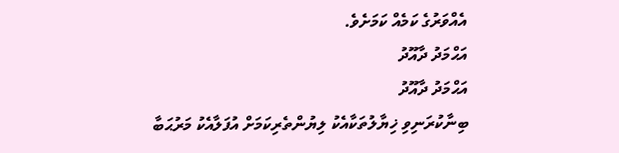އެއްވަރުގެ ކަމެއް ކަމަށެވެ.
އަޙްމަދު ދާއޫދު
އަޙްމަދު ދާއޫދު
ބިނާކުރަނިވި ޚިޔާލުތަކާއެކު ލިޔުންތެރިކަމަށް އުފަލާއެކު މަރުޙަބާ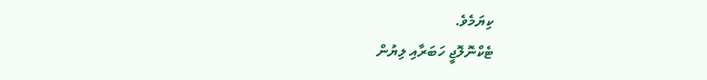ކިޔަމެވެ.
ޓެކްނޮލޮޖީ ހަބަރާއި ލިޔުން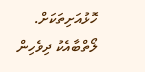ހޮޅުއަށިތަކަށް.
ލޯތްބާއެކު ދިވެހިން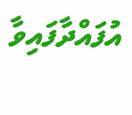އުފައްދާފައިވާ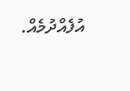އުފެއްދުމެއް.